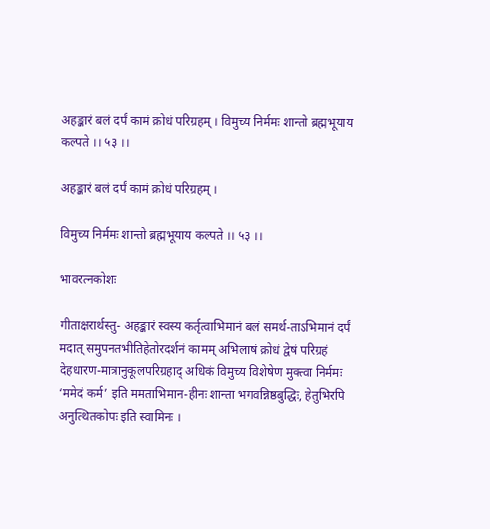अहङ्कारं बलं दर्पं कामं क्रोधं परिग्रहम् । विमुच्य निर्ममः शान्तो ब्रह्मभूयाय कल्पते ।। ५३ ।।

अहङ्कारं बलं दर्पं कामं क्रोधं परिग्रहम् ।

विमुच्य निर्ममः शान्तो ब्रह्मभूयाय कल्पते ।। ५३ ।।

भावरत्नकोशः

गीताक्षरार्थस्तु- अहङ्कारं स्वस्य कर्तृत्वाभिमानं बलं समर्थ-ताऽभिमानं दर्पं मदात् समुपनतभीतिहेतोरदर्शनं कामम् अभिलाषं क्रोधं द्वेषं परिग्रहं देहधारण-मात्रानुकूलपरिग्रहाद् अधिकं विमुच्य विशेषेण मुक्त्वा निर्ममः ‘ममेदं कर्म’ इति ममताभिमान-हीनः शान्ता भगवन्निष्ठबुद्धिः, हेतुभिरपि अनुत्थितकोपः इति स्वामिनः ।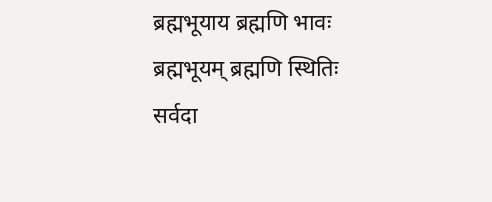ब्रह्मभूयाय ब्रह्मणि भावः ब्रह्मभूयम् ब्रह्मणि स्थितिः सर्वदा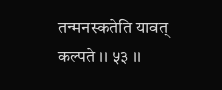तन्मनस्कतेति यावत् कल्पते ।। ५३ ।।